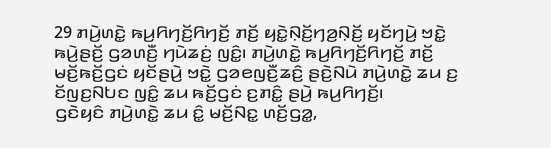29 ꤊꤣꤧ꤬ꤛꤢꤧ꤭ ꤒꤣ꤬ꤖꤚꤢꤩ꤬ꤖꤚꤢꤩ꤬ ꤊꤢꤩ꤬ ꤟꤢꤧ꤭ꤡ꤫ꤢꤩ꤬ꤚꤤ꤬ꤡ꤫ꤢꤩ꤬ ꤟꤢꤩꤚꤣꤧ꤬ ꤠꤢꤧ꤭ ꤒꤣꤧ꤬ꤔꤢꤩ꤬ ꤞꤤꤛꤢꤪ꤬ ꤚꤣꤧꤘꤢꤦ꤬ ꤜꤢꤨ꤭꤯ ꤊꤣꤧ꤬ꤛꤢꤧ꤭ ꤒꤣ꤬ꤖꤚꤢꤩ꤬ꤖꤚꤢꤩ꤬ ꤊꤢꤩ꤬ ꤗꤢꤩ꤬ꤒꤢꤩ꤬ꤞꤢꤦ ꤟꤢꤩꤔꤣꤧ꤬ ꤠꤢꤧ꤭ ꤞꤤꤕꤜꤢꤪ꤬ꤘꤢꤨ꤬ ꤔꤢꤧ꤬ꤡꤣꤧ ꤊꤣꤧ꤬ꤛꤢꤧ꤭ ꤘꤣ ꤢ꤬ ꤢꤩꤜꤢ꤬ꤡꤝꤢ ꤜꤢꤨ꤭ ꤘꤣ ꤒꤢꤩ꤬ꤞꤢꤦ ꤢ꤬ꤊꤢꤨ꤭ ꤔꤣꤧ꤬ ꤒꤣ꤬ꤖꤚꤢꤩ꤬꤯
ꤞꤢꤧꤟꤢꤨ ꤊꤣꤧ꤬ꤛꤢꤧ꤭ ꤘꤣ ꤢꤨ꤭ ꤗꤢꤩ꤬ꤡꤢ꤭ ꤛꤢꤩ꤬ꤞꤤ꤭,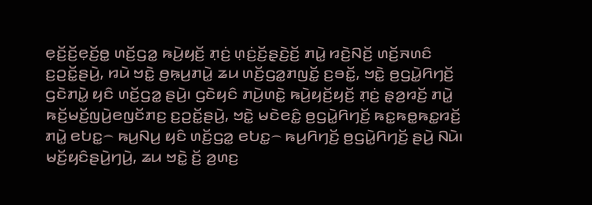ꤕ꤫ꤢꤩ꤬ꤢꤩ꤬ꤕ꤫ꤢꤩ꤬ꤥ꤭ ꤛꤢꤩ꤬ꤞꤤ꤭ ꤒꤣꤧ꤬ꤟꤢꤩ꤬ ꤊ꤫ꤢꤦ꤬ ꤛ꤫ꤢꤦ꤬ꤢꤩ꤬ꤔ꤫ꤢꤧ꤬ꤢꤩ꤬ ꤊꤣꤧ꤭ ꤙꤢꤧ꤬ꤡꤢꤩ꤬ ꤛꤢꤩ꤬ꤏꤛꤢꤨ ꤢ꤬ꤑꤢꤩ꤭ꤔꤣꤧ꤬, ꤙꤣꤧ ꤠꤢꤧ꤭ ꤥ꤬ꤒ꤫ꤣ꤬ꤊꤣꤧ꤭ ꤘꤣ ꤛꤢꤩ꤬ꤞꤤ꤭ꤊꤜꤢꤩ꤭ ꤢ꤬ꤋꤢꤩ꤭, ꤠꤢꤧ꤭ ꤥ꤬ꤞꤣꤧ꤭ꤖꤚꤢꤩ꤬ ꤞꤢꤧꤊꤣꤧ꤭ ꤟꤢꤨ ꤛꤢꤩ꤬ꤞꤤ꤭ ꤔꤣꤧ꤬꤯ ꤞꤢꤧꤟꤢꤨ ꤊꤣꤧ꤬ꤛꤢꤧ꤭ ꤒꤣꤧ꤬ꤟꤢꤩ꤬ꤟꤢꤩ꤬ ꤊ꤫ꤢꤦ꤬ ꤔ꤫ꤤ꤬ꤙꤢꤩ꤬ ꤊꤣꤧ꤭ ꤒꤢꤩ꤬ꤗꤢꤩ꤬ꤜꤣꤧ꤬ꤕꤜꤢꤩꤊꤢ꤬ ꤢ꤬ꤑꤢꤩ꤭ꤔꤣꤧ꤬, ꤠꤢꤧ꤭ ꤗꤢꤧꤕꤢꤨ꤭ ꤥ꤬ꤞꤣꤧ꤭ꤖꤚꤢꤩ꤬ ꤒꤢ꤭ꤒꤥ꤭ꤒꤢ꤭ꤙꤢꤩ꤬ ꤊꤣꤧ꤭ ꤕꤝꤢ꤭꤮ ꤒꤣ꤬ꤡꤣ꤬ ꤟꤢꤨ ꤛꤢꤩ꤬ꤞꤤ꤭ ꤕꤝꤢ꤭꤮ ꤒꤣ꤬ꤖꤚꤢꤩ꤬ ꤥ꤬ꤞꤣꤧ꤭ꤖꤚꤢꤩ꤬ ꤔꤣꤧ꤬ ꤡꤣꤧ꤯
ꤗꤢꤩ꤬ꤟꤢꤨꤔꤣꤧ꤬ꤚꤣꤧ꤬, ꤘꤣ ꤠꤢꤧ꤭ ꤢꤩ꤬ ꤤ꤬ꤛꤢ꤬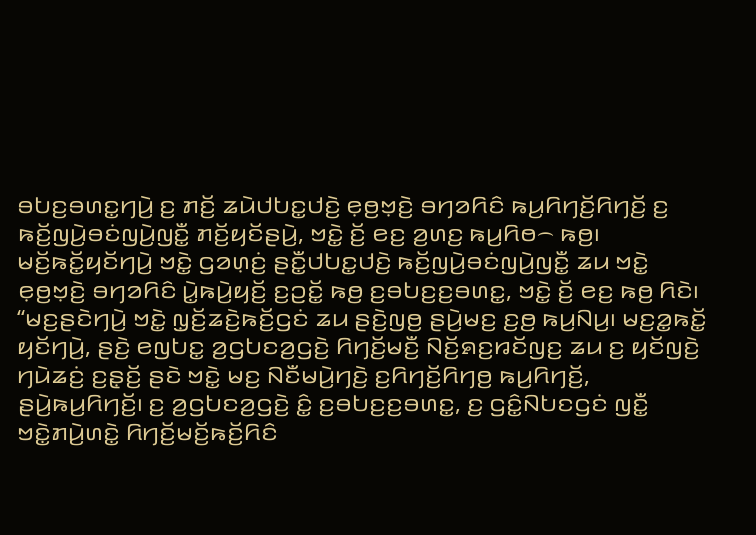ꤋꤝꤢ꤬ꤋꤛꤢ꤭ꤚꤣꤧ꤬ ꤢ꤬ ꤊꤢꤩ꤬ ꤘꤣꤧꤓꤝꤢ꤭ꤓꤢꤧ꤬ ꤕ꤫ꤥ꤬ꤠ꤫ꤢꤧ꤬ ꤋꤚꤤꤖꤢꤨ ꤒꤣ꤬ꤖꤚꤢꤩ꤬ꤖꤚꤢꤩ꤬ ꤢ꤬ ꤒꤢꤩ꤬ꤜꤣꤧ꤬ꤋꤢꤦꤜꤣꤧ꤬ꤜꤢꤪ꤭ ꤊꤢꤩ꤬ꤟꤢꤩꤔꤣꤧ꤬, ꤠꤢꤧ꤭ ꤢꤩ꤬ ꤕꤢ꤬ ꤤ꤬ꤛꤢ꤬ ꤒꤣ꤬ꤖꤥ꤮ ꤒꤥ꤬꤯ ꤗꤢꤩ꤬ꤒꤢꤩ꤭ꤟꤢꤩꤚꤣꤧ꤬ ꤠꤢꤧ꤭ ꤞꤤꤛ꤫ꤢꤦ꤬ ꤔꤢꤪ꤭ꤓꤝꤢ꤭ꤓꤢꤧ꤬ ꤒꤢꤩ꤬ꤜꤣꤧ꤬ꤋꤢꤦꤜꤣꤧ꤬ꤜꤢꤪ꤭ ꤘꤣ ꤠꤢꤧ꤭ ꤕ꤫ꤥ꤬ꤠ꤫ꤢꤧ꤬ ꤋꤚꤤꤖꤢꤨ ꤣꤧ꤭ꤒꤣꤧ꤬ꤟꤢꤩ꤬ ꤢ꤬ꤑꤢꤩ꤭ ꤒꤥ꤬ ꤢ꤬ꤋꤝꤢ꤬ꤢ꤬ꤋꤛꤢ꤭, ꤠꤢꤧ꤭ ꤢꤩ꤬ ꤕꤢ꤬ ꤒꤥ꤬ ꤖꤢꤧ꤯
“ꤗꤢ꤬ꤔꤢꤧꤚꤣꤧ꤬ ꤠꤢꤧ꤭ ꤜ꤫ꤢꤩ꤬ꤘꤢꤧ꤬ꤒꤢꤩ꤬ꤞꤢꤦ ꤘꤣ ꤔꤢꤧ꤬ꤜꤥ꤬ ꤔꤣꤧ꤬ꤗꤢ꤬ ꤢ꤬ꤥ꤬ ꤒꤣ꤬ꤡꤣ꤬꤯ ꤗꤢ꤬ꤤ꤭ꤒꤢꤩ꤭ ꤟꤢꤩꤚꤣꤧ꤬, ꤔꤢꤧ꤬ ꤕꤜꤝꤢ꤭ ꤤ꤬ꤞꤝꤢꤤ꤬ꤞꤢꤧ꤬ ꤖꤚꤢꤩ꤬ꤗꤢꤪ꤬ ꤡꤢꤩ꤬ꤎꤢ꤬ꤙꤢꤩꤜꤢ꤬ ꤘꤣ ꤢ꤬ ꤟꤢꤩꤜꤢꤧ꤬ ꤚꤣꤧꤘꤢꤦ꤬ ꤢ꤬ꤔ꤫ꤢꤩ꤬ ꤔꤢꤧ ꤠꤢꤧ꤭ ꤗꤢ꤬ ꤡꤢꤪꤗꤣꤧ꤬ꤚꤢꤧ꤬ ꤢ꤬ꤖꤚꤢꤩ꤬ꤖꤚꤥ꤬ ꤒꤣ꤬ꤖꤚꤢꤩ꤬, ꤔꤣꤧ꤬ꤒꤣ꤬ꤖꤚꤢꤩ꤬꤯ ꤢ꤬ ꤤ꤬ꤞꤝꤢꤤ꤬ꤞꤢꤧ꤬ ꤢꤨ꤭ ꤢ꤬ꤋꤝꤢ꤬ꤢ꤬ꤋꤛꤢ꤭, ꤢ꤬ ꤞꤢꤨ꤭ꤡꤝꤢꤞꤢꤦ ꤜꤢꤪ꤭ ꤠꤢꤧ꤭ꤊꤣꤧ꤬ꤛꤢꤧ꤭ ꤖꤚꤢꤩ꤬ꤗꤢꤩ꤬ꤒꤢꤩ꤬ꤖꤢꤨ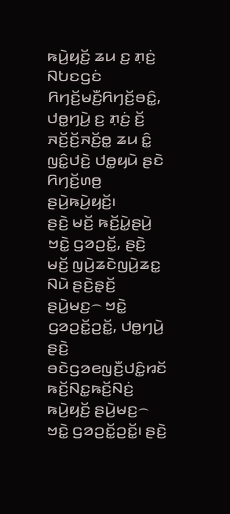ꤒꤣꤧ꤬ꤟꤢꤩ꤬ ꤘꤣ ꤢ꤬ ꤊ꤫ꤢꤦ꤬ ꤡꤝꤢꤞꤢꤦ ꤖꤚꤢꤩ꤬ꤗꤢꤪ꤬ꤖꤚꤢꤩ꤬ꤋꤢꤨ꤭, ꤓꤥ꤭ꤚꤣꤧ꤬ ꤢ꤬ ꤊ꤫ꤢꤦ꤬ ꤢꤩ꤬ ꤏꤢꤩ꤬ꤢꤩ꤬ꤏꤢꤩ꤬ꤥ꤭ ꤘꤣ ꤢꤨ꤭ ꤜꤢꤨ꤭ꤓꤢꤧ꤬ ꤓꤥ꤭ꤟꤣꤧ ꤔꤢꤧ ꤖꤚꤢꤩ꤬ꤛꤥ꤬ ꤔꤣꤧ꤬ꤒꤣꤧ꤬ꤟꤢꤩ꤬꤯
ꤔꤢꤧ꤬ ꤗꤢꤩ꤬ ꤒꤢꤩ꤬ꤣꤧ꤭ꤔꤣꤧ꤬ ꤠꤢꤧ꤭ ꤞꤤꤑꤢꤩ꤭, ꤔꤢꤧ꤬ ꤗꤢꤩ꤬ ꤜꤣꤧ꤬ꤘꤢꤧꤜꤣꤧ꤬ꤘꤢ꤭ ꤡꤣꤧ ꤔꤢꤧ꤬ꤔ꤫ꤢꤩ꤬ ꤔꤣꤧ꤬ꤗꤢ꤬꤮ ꤠꤢꤧ꤭ ꤞꤤꤑꤢꤩ꤭ꤑꤢꤩ꤭, ꤓꤥ꤭ꤚꤣꤧ꤬ ꤔꤢꤧ꤬ ꤋꤢꤧꤞꤤꤕꤜꤢꤪ꤬ꤓꤢꤨ꤭ꤙꤢꤩ ꤒꤢꤩ꤬ꤡꤢ꤭ꤒꤢꤩ꤬ꤡꤢꤦ꤬ ꤒꤣꤧ꤬ꤟꤢꤩ꤬ ꤔꤣꤧ꤬ꤗꤢ꤬꤮ ꤠꤢꤧ꤭ ꤞꤤꤑꤢꤩ꤭ꤑꤢꤩ꤭꤯ ꤔꤢꤧ꤬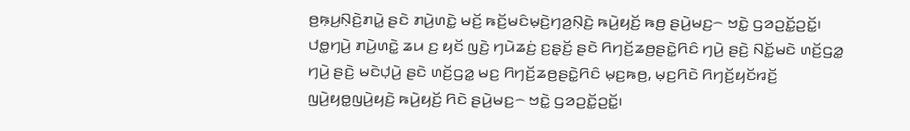ꤥ꤬ꤒ꤫ꤣ꤬ꤡ꤫ꤢꤧ꤬ꤊꤣꤧ꤭ ꤔꤢꤧ ꤊꤣꤧ꤬ꤛꤢꤧ꤭ ꤗꤢꤩ꤬ ꤒꤢꤩ꤬ꤗꤢꤨꤗ꤫ꤢꤧ꤬ꤚꤤ꤬ꤡ꤫ꤢꤧ꤬ ꤒꤣꤧ꤬ꤟꤢꤩ꤬ ꤒꤥ꤬ ꤔꤣꤧ꤬ꤗꤢ꤬꤮ ꤠꤢꤧ꤭ ꤞꤤꤑꤢꤩ꤭ꤑꤢꤩ꤭꤯ ꤓꤥ꤭ꤚꤣꤧ꤬ ꤊꤣꤧ꤬ꤛꤢꤧ꤭ ꤘꤣ ꤢ꤬ ꤟꤢꤩ ꤜꤢꤧ꤬ ꤚꤣꤧꤘꤢꤦ꤬ ꤢ꤬ꤔ꤫ꤢꤩ꤬ ꤔꤢꤧ ꤖꤚꤢꤩ꤬ꤘꤥ꤬ꤔꤢꤧ꤭ꤖꤢꤨ ꤚꤣꤧ꤬ ꤔꤢꤧ꤬ ꤡꤢꤩ꤭ꤗꤢꤧ ꤛꤢꤩ꤬ꤞꤤ꤭ ꤚꤣꤧ꤬ ꤔꤢꤧ꤬ ꤗꤢꤧꤓ꤫ꤣꤧ꤬ ꤔꤢꤧ ꤛꤢꤩ꤬ꤞꤤ꤭ ꤗꤢ꤬ ꤖꤚꤢꤩ꤬ꤘꤥ꤬ꤔꤢꤧ꤭ꤖꤢꤨ ꤗ꤫ꤢ꤬ꤒꤥ꤬, ꤗ꤫ꤢ꤬ꤖꤢꤧ ꤖꤚꤢꤩ꤬ꤟꤢꤩꤙꤢꤩ꤬ ꤜꤣꤧ꤬ꤟꤥ꤭ꤜꤣꤧ꤬ꤟꤢꤧ꤬ ꤒꤣꤧ꤬ꤟꤢꤩ꤬ ꤖꤢꤧ ꤔꤣꤧ꤬ꤗꤢ꤬꤮ ꤠꤢꤧ꤭ ꤞꤤꤑꤢꤩ꤭ꤑꤢꤩ꤭꤯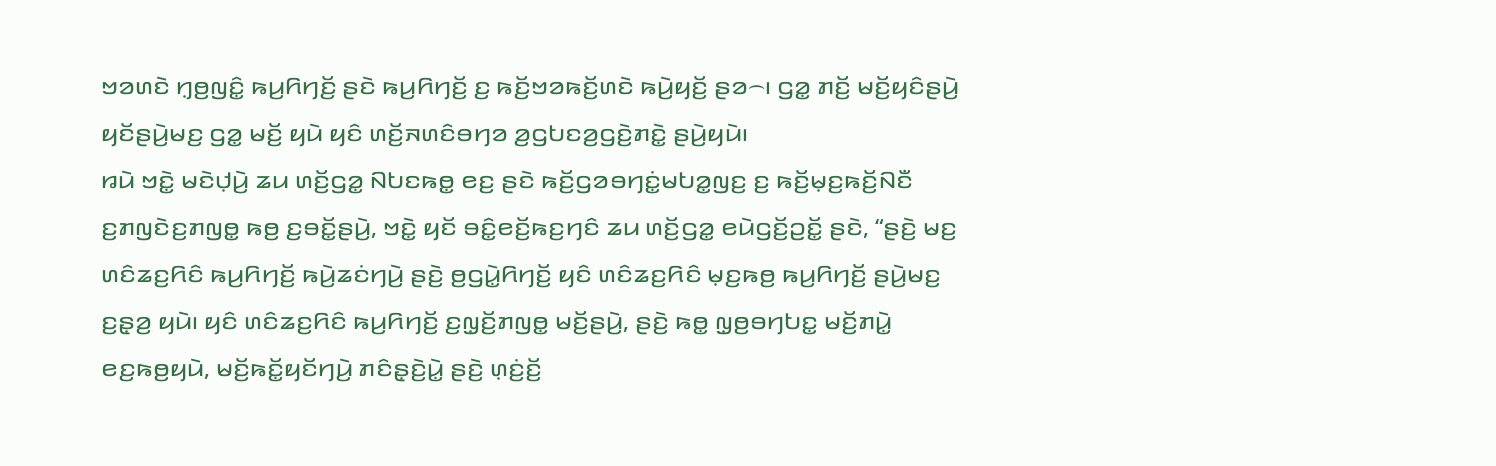ꤠꤤꤛꤢꤧ ꤚ꤫ꤥ꤬ꤜꤢꤨ꤭ ꤒꤣ꤬ꤖꤚꤢꤩ꤬ ꤔꤢꤧ ꤒꤣ꤬ꤖꤚꤢꤩ꤬ ꤢ꤬ ꤒꤢꤩ꤬ꤠꤤꤒꤢꤩ꤬ꤛꤢꤧ ꤒꤣꤧ꤬ꤟꤢꤩ꤬ ꤔꤤ꤮꤯ ꤞꤤ꤭ ꤊꤢꤩ꤬ ꤗꤢꤩ꤬ꤟꤢꤨꤔꤣꤧ꤬ ꤟꤢꤩꤔꤣꤧ꤬ꤗꤢ꤬ ꤞꤤ꤭ ꤗꤢꤩ꤬ ꤟꤣꤧ ꤟꤢꤨ ꤛꤢꤩ꤬ꤏꤛꤢꤨꤋꤚꤤ ꤤ꤬ꤞꤝꤢꤤ꤬ꤞꤢꤧ꤬ꤊꤢꤧ꤭ ꤔꤣꤧ꤬ꤟꤣꤧ꤯
ꤙꤣꤧ ꤠꤢꤧ꤭ ꤗꤢꤧꤓ꤫ꤣꤧ꤬ ꤘꤣ ꤛꤢꤩ꤬ꤞꤤ꤭ ꤡꤝꤢꤒꤥ꤭ ꤕꤢ꤬ ꤔꤢꤧ ꤒꤢꤩ꤬ꤞꤤꤋꤚꤢꤦ꤭ꤗꤝꤤ꤭ꤜꤢ꤬ ꤢ꤬ ꤒꤢꤩ꤬ꤗ꤫ꤢ꤬ꤒꤢꤩ꤬ꤡꤢꤪ ꤢ꤬ꤊꤜꤢꤧꤢ꤬ꤊꤜꤥ꤭ ꤒꤥ꤬ ꤢ꤬ꤋꤢꤩ꤭ꤔꤣꤧ꤬, ꤠꤢꤧ꤭ ꤟꤢꤩ ꤋꤢꤨ꤭ꤕꤢꤩ꤬ꤒꤢ꤬ꤚꤢꤨ ꤘꤣ ꤛꤢꤩ꤬ꤞꤤ꤭ ꤕꤣꤧꤞꤢꤩ꤬ꤑꤢꤩ꤭ ꤔꤢꤧ, “ꤔꤢꤧ꤬ ꤗꤢ꤬ ꤛꤢꤨꤘꤢ꤬ꤖꤢꤨ ꤒꤣ꤬ꤖꤚꤢꤩ꤬ ꤒꤣꤧ꤬ꤘꤢꤦꤚꤣꤧ꤬ ꤔꤢꤧ꤬ ꤥ꤬ꤞꤣꤧ꤭ꤖꤚꤢꤩ꤬ ꤟꤢꤨ ꤛꤢꤨꤘꤢ꤬ꤖꤢꤨ ꤗ꤫ꤢ꤬ꤒꤥ꤬ ꤒꤣ꤬ꤖꤚꤢꤩ꤬ ꤔꤣꤧ꤬ꤗꤢ꤬ ꤢ꤬ꤔ꤫ꤤ꤬ ꤟꤣꤧ꤯ ꤟꤢꤨ ꤛꤢꤨꤘꤢ꤬ꤖꤢꤨ ꤒꤣ꤬ꤖꤚꤢꤩ꤬ ꤢ꤬ꤜ꤫ꤢꤩ꤬ꤊꤜꤥ꤭ ꤗꤢꤩ꤬ꤔꤣꤧ꤬, ꤔꤢꤧ꤬ ꤒꤥ꤭ ꤜ꤫ꤥ꤬ꤋꤚꤝꤢ꤭ ꤗꤢꤩ꤬ꤊꤣꤧ꤭ ꤕꤢ꤬ꤒꤥ꤬ꤟꤣꤧ, ꤗꤢꤩ꤬ꤒꤢꤩ꤭ꤟꤢꤩꤚꤣꤧ꤬ ꤊꤢꤨꤔ꤫ꤢꤧ꤬ꤣꤧ꤭ ꤔꤢꤧ꤬ ꤛ꤫ꤢꤦ꤬ꤢꤩ꤬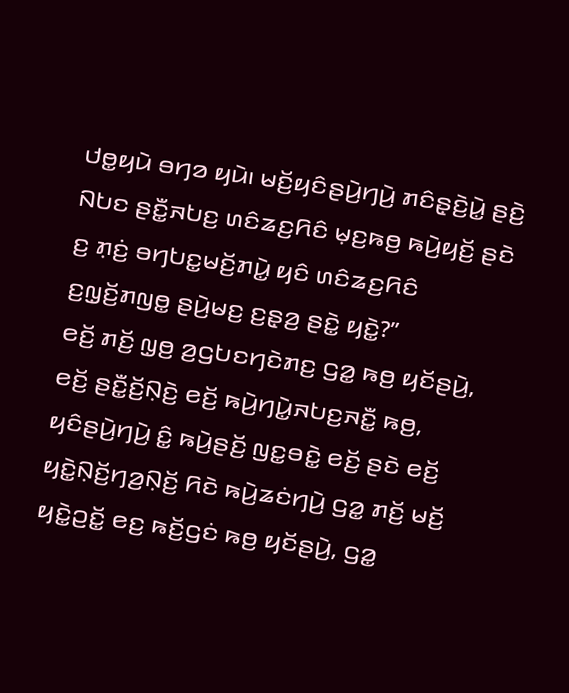ꤓꤥ꤭ꤟꤣꤧ ꤋꤚꤤ ꤟꤣꤧ꤯ ꤗꤢꤩ꤬ꤟꤢꤨꤔꤣꤧ꤬ꤚꤣꤧ꤬ ꤊꤢꤨꤔ꤫ꤢꤧ꤬ꤣꤧ꤭ ꤔꤢꤧ꤬ ꤡꤝꤢ ꤔꤢꤪ꤭ꤏꤝꤢ꤬ ꤛꤢꤨꤘꤢ꤬ꤖꤢꤨ ꤗ꤫ꤢ꤬ꤒꤥ꤬ ꤒꤣꤧ꤬ꤟꤢꤩ꤬ ꤔꤢꤧ ꤢ꤬ ꤊ꤫ꤢꤦ꤬ ꤋꤚꤝꤢ꤭ꤗꤢꤩ꤬ꤊꤣꤧ꤭ ꤟꤢꤨ ꤛꤢꤨꤘꤢ꤬ꤖꤢꤨ ꤢ꤬ꤜ꤫ꤢꤩ꤬ꤊꤜꤥ꤭ ꤔꤣꤧ꤬ꤗꤢ꤬ ꤢ꤬ꤔ꤫ꤤ꤬ ꤔꤢꤧ꤭ ꤟꤢꤧ꤭?”
ꤕꤢꤩ꤬ ꤊꤢꤩ꤬ ꤜ꤫ꤥ꤬ ꤤ꤬ꤞꤝꤢꤚꤢꤧꤊꤢ꤬ ꤞꤤ꤭ ꤒꤥ꤬ ꤟꤢꤩꤔꤣꤧ꤬, ꤕꤢꤩ꤬ ꤔꤢꤪ꤭ꤢꤩ꤬ꤡ꤫ꤢꤧ꤬ ꤕꤢꤩ꤬ ꤒꤣꤧ꤬ꤚꤣꤧ꤭ꤏꤝꤢ꤬ꤏꤢꤪ꤭ ꤒꤥ꤬, ꤟꤢꤨꤔꤣꤧ꤬ꤚꤣꤧ꤬ ꤢꤨ꤭ ꤒꤣꤧ꤬ꤔꤢꤩ꤬ ꤜꤢ꤭ꤋꤢꤧ꤭ ꤕꤢꤩ꤬ ꤔꤢꤧ ꤕꤢꤩ꤬ ꤟꤢꤧ꤭ꤡ꤫ꤢꤩ꤬ꤚꤤ꤬ꤡ꤫ꤢꤩ꤬ ꤖꤢꤧ ꤒꤣꤧ꤬ꤘꤢꤦꤚꤣꤧ꤬ ꤞꤤ꤭ ꤊꤢꤩ꤬ ꤗꤢꤩ꤬ ꤟꤢꤧ꤭ꤑꤢꤩ꤭ ꤕꤢ꤬ ꤒꤢꤩ꤬ꤞꤢꤦ ꤒꤥ꤬ ꤟꤢꤩꤔꤣꤧ꤬, ꤞꤤ꤭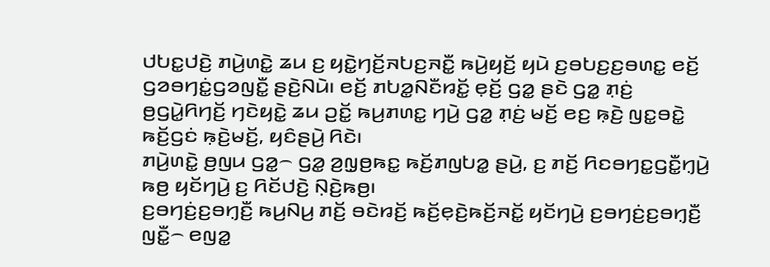ꤓꤝꤢ꤭ꤓꤢꤧ꤬ ꤊꤣꤧ꤬ꤛꤢꤧ꤭ ꤘꤣ ꤢ꤬ ꤟꤢꤧ꤭ꤚꤢꤩ꤬ꤏꤝꤢ꤬ꤏꤢꤪ꤭ ꤒꤣꤧ꤬ꤟꤢꤩ꤬ ꤟꤣꤧ ꤢ꤬ꤋꤝꤢ꤬ꤢ꤬ꤋꤛꤢ꤭ ꤕꤢꤩ꤬ ꤞꤤꤋꤚꤢꤦ꤭ꤞꤤꤜꤢꤪ꤭ ꤔꤢꤧ꤬ꤡꤣꤧ꤯ ꤕꤢꤩ꤬ ꤊꤝꤤ꤭ꤡꤢꤪꤙꤢꤩ꤭ ꤕ꤫ꤢꤩ꤬ ꤞꤤ꤭ ꤔꤢꤧ ꤞꤤ꤭ ꤊ꤫ꤢꤦ꤬ ꤥ꤬ꤞꤣꤧ꤭ꤖꤚꤢꤩ꤬ ꤚꤢꤧꤟꤢꤧ꤭ ꤘꤣ ꤑꤢꤩ꤭ ꤒꤣ꤬ꤊꤛꤢ꤭ ꤚꤣꤧ꤬ ꤞꤤ꤭ ꤊ꤫ꤢꤦ꤬ ꤗꤢꤩ꤬ ꤕꤢ꤬ ꤒ꤫ꤢꤧ꤬ ꤜꤢ꤭ꤋꤢꤧ꤭ ꤒꤢꤩ꤬ꤞꤢꤦ ꤒ꤫ꤢꤧ꤬ꤗꤢꤩ꤬, ꤟꤢꤨꤔꤣꤧ꤬ ꤖꤢꤧ꤯
ꤊꤣꤧ꤬ꤛꤢꤧ꤭ ꤥ꤬ꤜꤣ ꤞꤤ꤭꤮ ꤞꤤ꤭ ꤤ꤬ꤜ꤫ꤥ꤬ꤒꤢ꤭ ꤒꤢꤩ꤬ꤊꤜꤝꤤ꤭ ꤔꤣꤧ꤬, ꤢ꤬ ꤊꤢꤩ꤬ ꤖꤢꤋꤚꤢ꤭ꤞꤢꤪ꤭ꤚ꤫ꤣꤧ꤬ ꤒꤥ꤬ ꤟꤢꤩꤚꤣꤧ꤬ ꤢ꤬ ꤖꤢꤩꤓꤢꤧ꤬ ꤡ꤫ꤢꤧ꤬ꤒꤥ꤬꤯
ꤢ꤬ꤋꤚꤢꤦ꤬ꤢ꤬ꤋꤚ꤫ꤢꤪ꤬ ꤒꤣ꤬ꤡꤣ꤬ ꤊꤢꤩ꤬ ꤋꤢꤧꤙꤢꤩ꤬ ꤒꤢꤩ꤬ꤕ꤫ꤢꤧ꤬ꤒꤢꤩ꤬ꤏꤢꤩ꤭ ꤟꤢꤩꤚꤣꤧ꤬ ꤢ꤬ꤋꤚꤢꤦ꤬ꤢ꤬ꤋꤚ꤫ꤢꤪ꤬ ꤜꤢꤪ꤭꤮ ꤕꤜꤤ꤭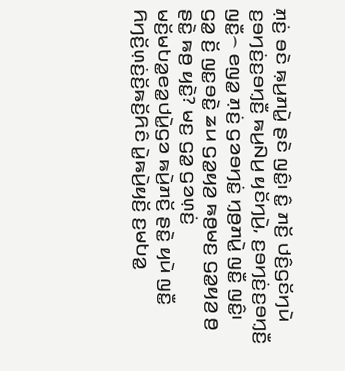ꤊ꤫ꤢꤦ꤬ ꤋꤢꤧ ꤒ꤫ꤣ꤬ꤊꤣꤧ꤭ ꤔꤢꤧ ꤜꤢꤨ꤭꤯ ꤢꤨ꤭ ꤊꤢꤩ꤬ ꤓꤢꤨ꤬ꤞꤢꤩꤚꤣꤧ ꤢ꤬ꤋꤚꤢꤦ꤬ꤢ꤬ꤋꤚ꤫ꤢꤪ꤬ ꤒꤣ꤬ꤡꤣ꤬ ꤟꤢꤩꤚꤣꤧ꤬, ꤢ꤬ꤋꤚꤢꤦ꤬ꤢ꤬ꤋꤚ꤫ꤢꤪ꤬ ꤜꤢꤪ꤭꤮ ꤕꤜꤤ꤭ ꤊ꤫ꤢꤦ꤬ ꤞꤤꤋꤚꤢꤦ꤭ ꤚ꤫ꤥ꤬ꤊꤣꤧ꤭ ꤜꤢꤪ꤭ ꤜꤢꤨ꤭꤯
ꤞꤤ꤭ ꤢꤩ꤬ ꤜꤢ꤭ꤋꤢꤧ꤭ ꤘꤣ ꤞꤤ꤭ꤟꤤ꤬ ꤒꤥ꤬ꤗꤢ꤬ ꤞꤤ꤭ꤟꤤ꤬ ꤥ꤬ ꤔꤢꤧ꤭ ꤒꤥ꤬ ꤟꤢꤧ꤭? ꤗꤢ꤬ ꤞꤤ꤭ ꤞꤤꤛ꤫ꤢꤦ꤬ ꤗꤢꤩ꤬ꤗꤝꤤ꤭ꤕꤤ꤭ꤓꤣꤧ꤭ꤞꤤ ꤒꤣꤧ꤬ꤊꤢꤩ꤬ ꤔꤢꤧ꤭ ꤟꤣꤧ ꤜꤢꤪ꤭ ꤖꤚꤢꤩ꤬ꤛ꤫ꤢꤦ꤬ꤢꤩ꤬ꤒꤢꤩ꤬ꤖꤢꤨ ꤣꤧ꤭ꤒꤣꤧ꤬ꤟꤢꤩ꤬ ꤢ꤬ꤗꤝꤤ꤭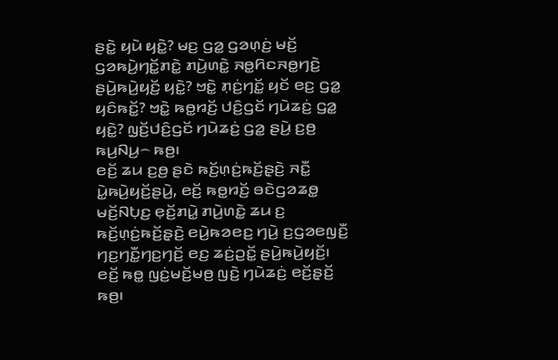ꤔꤢꤧ꤭ ꤟꤣꤧ ꤟꤢꤧ꤭? ꤗꤢ꤬ ꤞꤤ꤭ ꤞꤤꤛ꤫ꤢꤦ꤬ ꤗꤢꤩ꤬ ꤞꤤꤒꤣꤧ꤬ꤚꤢꤩ꤭ꤊꤢꤧ꤭ ꤊꤣꤧ꤬ꤛꤢꤧ꤭ ꤏꤥ꤭ꤖꤢꤏꤥ꤭ꤚꤢꤧ꤬ ꤔꤣꤧ꤬ꤒꤣꤧ꤬ꤟꤢꤩ꤬ ꤟꤢꤧ꤭? ꤠꤢꤧ꤭ ꤊ꤫ꤢꤦ꤬ꤚꤢꤩ꤭ ꤟꤢꤩ ꤕꤢ꤬ ꤞꤤ꤭ ꤟꤢꤨꤒꤢꤩ꤭? ꤠꤢꤧ꤭ ꤒꤥ꤭ꤙꤢꤩ꤬ ꤓꤢꤨ꤬ꤞꤢꤩ ꤚꤣꤧꤘꤢꤦ꤬ ꤞꤤ꤭ ꤟꤢꤧ꤭? ꤜ꤫ꤢꤩ꤬ꤓꤢꤨ꤬ꤞꤢꤩ ꤚꤣꤧꤘꤢꤦ꤬ ꤞꤤ꤭ ꤔꤣꤧ꤬ ꤢ꤬ꤥ꤬ ꤒꤣ꤬ꤡꤣ꤬꤮ ꤒꤥ꤬꤯
ꤕꤢꤩ꤬ ꤘꤣ ꤢ꤬ꤥ꤬ ꤔꤢꤧ ꤒꤢꤩ꤬ꤛ꤫ꤢꤦ꤬ꤒꤢꤩ꤬ꤔ꤫ꤢꤧ꤬ ꤏꤢꤪ꤭ ꤣꤧ꤭ꤒꤣꤧ꤬ꤟꤢꤩ꤬ꤔꤣꤧ꤬, ꤕꤢꤩ꤬ ꤒꤥ꤭ꤙꤢꤩ꤬ ꤋꤢꤧꤞꤤꤘꤥ꤭ ꤗꤢꤩ꤬ꤡꤝ꤫ꤢ꤬ ꤕ꤫ꤢꤩ꤬ꤊꤣꤧ꤭ ꤊꤣꤧ꤬ꤛꤢꤧ꤭ ꤘꤣ ꤢ꤬ ꤒꤢꤩ꤬ꤛ꤫ꤢꤦ꤬ꤒꤢꤩ꤬ꤔ꤫ꤢꤧ꤬ ꤕꤣꤧ꤬ꤒꤤꤕꤢ꤬ ꤚꤣꤧ꤬ ꤢ꤬ꤞꤤꤕꤜꤢꤪ꤬ ꤚꤢ꤬ꤚꤢꤪ꤭ꤚꤢ꤬ꤚꤢꤩ꤬ ꤕꤢ꤬ ꤘꤢꤦ꤬ꤑꤢꤩ꤭ ꤔꤣꤧ꤬ꤒꤣꤧ꤬ꤟꤢꤩ꤬꤯ ꤕꤢꤩ꤬ ꤒꤥ꤭ ꤜꤢꤦ꤬ꤗꤢꤩ꤬ꤗꤥ꤬ ꤜꤢꤧ꤬ ꤚꤣꤧꤘꤢꤦ꤬ ꤕꤢꤩ꤬ꤔ꤫ꤢꤩ꤬ ꤒꤥ꤬꤯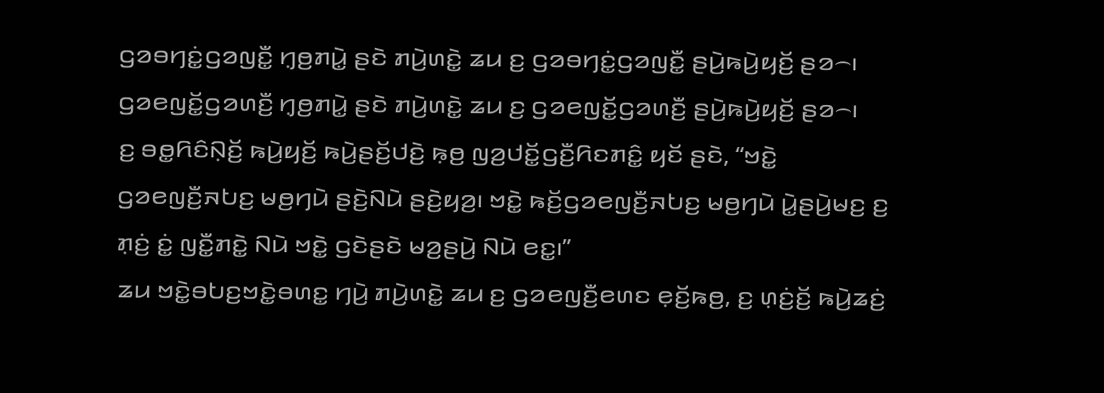ꤞꤤꤋꤚꤢꤦ꤭ꤞꤤꤜꤢꤪ꤭ ꤚ꤫ꤥ꤬ꤊꤣꤧ꤭ ꤔꤢꤧ ꤊꤣꤧ꤬ꤛꤢꤧ꤭ ꤘꤣ ꤢ꤬ ꤞꤤꤋꤚꤢꤦ꤭ꤞꤤꤜꤢꤪ꤭ ꤔꤣꤧ꤬ꤒꤣꤧ꤬ꤟꤢꤩ꤬ ꤔꤤ꤮꤯ ꤞꤤꤕꤜꤢꤩ꤭ꤞꤤꤛꤢꤪ꤬ ꤚ꤫ꤥ꤬ꤊꤣꤧ꤭ ꤔꤢꤧ ꤊꤣꤧ꤬ꤛꤢꤧ꤭ ꤘꤣ ꤢ꤬ ꤞꤤꤕꤜꤢꤩ꤭ꤞꤤꤛꤢꤪ꤬ ꤔꤣꤧ꤬ꤒꤣꤧ꤬ꤟꤢꤩ꤬ ꤔꤤ꤮꤯
ꤢ꤬ ꤋꤥ꤭ꤖꤢꤨꤡ꤫ꤢꤩ꤬ ꤒꤣꤧ꤬ꤟꤢꤩ꤬ ꤒꤣꤧ꤬ꤔꤢꤩ꤬ꤓꤢꤧ꤬ ꤒ꤫ꤥ꤬ ꤜꤤ꤬ꤓꤢꤩ꤭ꤞꤢꤪ꤬ꤖꤢꤊꤢꤨ꤭ ꤟꤢꤩ ꤔꤢꤧ, “ꤠꤢꤧ꤭ ꤞꤤꤕꤜꤢꤪ꤬ꤏꤝꤢ꤬ ꤗꤥ꤬ꤚꤣꤧ ꤔꤢꤧ꤬ꤡꤣꤧ ꤔꤢꤧ꤬ꤟꤤ꤬꤯ ꤠꤢꤧ꤭ ꤒꤢꤩ꤬ꤞꤤꤕꤜꤢꤪ꤬ꤏꤝꤢ꤬ ꤗꤥ꤬ꤚꤣꤧ ꤣꤧ꤭ꤔꤣꤧ꤬ꤗꤢ꤬ ꤢ꤬ ꤊ꤫ꤢꤦ꤬ ꤢꤦ꤭ ꤜꤢꤪ꤭ꤊꤢꤧ꤭ ꤡꤣꤧ ꤠꤢꤧ꤭ ꤞꤢꤧꤔꤢꤧ ꤗꤤ꤬ꤔꤣꤧ꤬ ꤡꤣꤧ ꤕꤢ꤭꤯”
ꤘꤣ ꤠꤢꤧ꤭ꤋꤝꤢ꤬ꤠꤢꤧ꤭ꤋꤛꤢ꤭ ꤚꤣꤧ꤬ ꤊꤣꤧ꤬ꤛꤢꤧ꤭ ꤘꤣ ꤢ꤬ ꤞꤤꤕꤜꤢꤪ꤬ꤕꤛꤢ ꤕ꤫ꤢꤩ꤬ꤒꤥ꤬, ꤢ꤬ ꤛ꤫ꤢꤦ꤬ꤢꤩ꤬ ꤒꤣꤧ꤬ꤘꤢꤦ꤬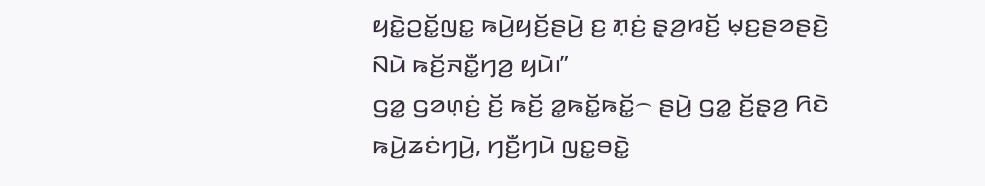ꤟꤢꤧ꤭ꤑꤢꤩ꤭ꤜꤢ꤭ ꤒꤣꤧ꤬ꤟꤢꤩ꤬ꤔꤣꤧ꤬ ꤢ꤬ ꤊ꤫ꤢꤦ꤬ ꤔ꤫ꤤ꤬ꤙꤢꤩ꤬ ꤗ꤫ꤢ꤬ꤔꤤꤔꤢꤧ꤬ ꤡꤣꤧ ꤒꤢꤩ꤬ꤏꤢꤪ꤭ꤚꤤ꤬ ꤟꤣꤧ꤯”
ꤞꤤ꤭ ꤞꤤꤛ꤫ꤢꤦ꤬ ꤢꤩ꤬ ꤒꤢꤩ꤬ ꤤ꤭ꤒꤢꤩ꤭ꤒꤢꤩ꤭꤮ ꤔꤣꤧ꤬ ꤞꤤ꤭ ꤢꤩ꤬ꤔ꤫ꤤ꤬ ꤖꤢꤧ ꤒꤣꤧ꤬ꤘꤢꤦꤚꤣꤧ꤬, ꤚꤢꤪ꤬ꤚꤣꤧ ꤜꤢ꤭ꤋꤢꤧ꤭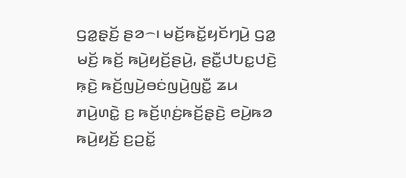ꤞꤤ꤭ꤔ꤫ꤢꤩ꤬ ꤔꤤ꤮꤯ ꤗꤢꤩ꤬ꤒꤢꤩ꤭ꤟꤢꤩꤚꤣꤧ꤬ ꤞꤤ꤭ ꤗꤢꤩ꤬ ꤒꤢꤩ꤬ ꤒꤣꤧ꤬ꤟꤢꤩ꤬ꤔꤣꤧ꤬, ꤔꤢꤪ꤭ꤓꤝꤢ꤭ꤓꤢꤧ꤬ ꤒ꤫ꤢꤧ꤬ ꤒꤢꤩ꤬ꤜꤣꤧ꤬ꤋꤢꤦꤜꤣꤧ꤬ꤜꤢꤪ꤭ ꤘꤣ ꤊꤣꤧ꤬ꤛꤢꤧ꤭ ꤢ꤬ ꤒꤢꤩ꤬ꤛ꤫ꤢꤦ꤬ꤒꤢꤩ꤬ꤔ꤫ꤢꤧ꤬ ꤕꤣꤧ꤬ꤒꤤ ꤒꤣꤧ꤬ꤟꤢꤩ꤬ ꤢ꤬ꤑꤢꤩ꤭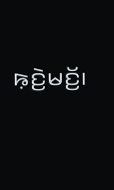ꤒ꤫ꤢꤧ꤬ꤗꤢꤩ꤬꤯